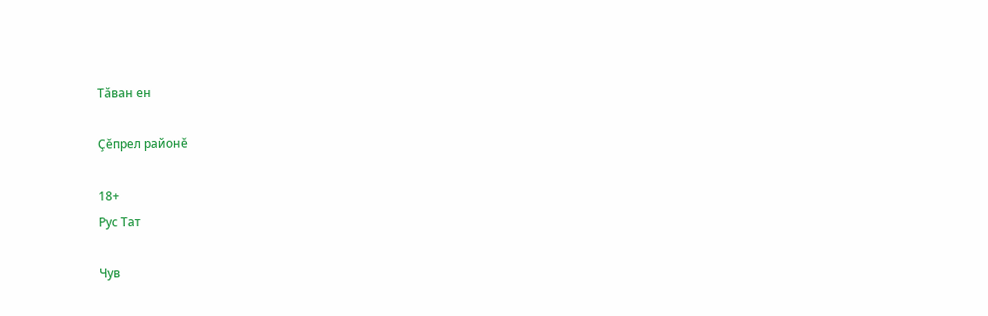Тӑван ен

Çĕпрел районĕ

18+
Рус Тат

Чув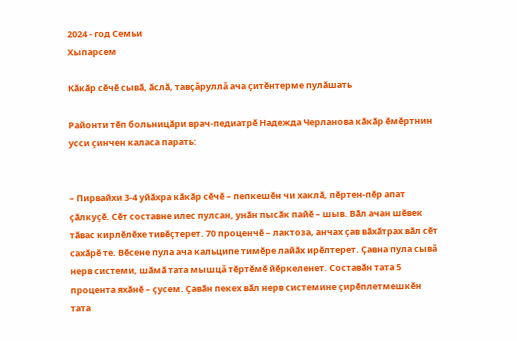2024 - год Семьи
Хыпарсем

Кӑкӑр сӗчӗ сывӑ, ӑслӑ, тавçăруллă ача ҫитӗнтерме пулӑшать

Районти тӗп больницӑри врач-педиатрӗ Надежда Черланова кӑкӑр ӗмӗртнин усси ҫинчен каласа парать:


– Пирвайхи 3-4 уйӑхра кӑкӑр сӗчӗ – пепкешӗн чи хаклӑ, пӗртен-пӗр апат ҫӑлкуҫӗ. Сӗт составне илес пулсан, унӑн пысӑк пайӗ – шыв. Вӑл ачан шӗвек тӑвас кирлӗлӗхе тивӗҫтерет. 70 проценчӗ – лактоза, анчах ҫав вӑхӑтрах вӑл сӗт сахӑрӗ те. Вӗсене пула ача кальципе тимӗре лайӑх ирӗлтерет. Ҫавна пула сывă нерв системи, шӑмӑ тата мышцă тӗртӗмӗ йӗркеленет. Составӑн тата 5 процента яхӑнӗ – ҫусем. Ҫавӑн пекех вӑл нерв системине ҫирӗплетмешкӗн тата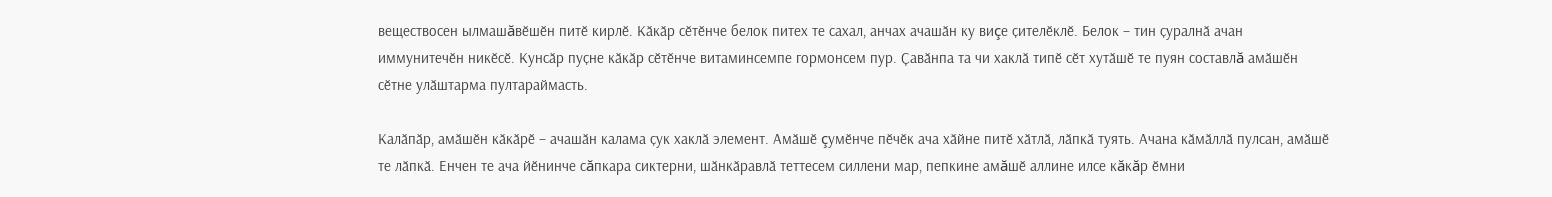веществосен ылмашăвӗшӗн питӗ кирлӗ. Кӑкӑр сӗтӗнче белок питех те сахал, анчах ачашӑн ку виçе ҫителӗклӗ. Белок – тин ҫуралнӑ ачан иммунитечӗн никӗсӗ. Кунсӑр пуҫне кӑкӑр сӗтӗнче витаминсемпе гормонсем пур. Ҫавӑнпа та чи хаклӑ типӗ сӗт хутӑшӗ те пуян составлă амӑшӗн сӗтне улӑштарма пултараймасть.

Калӑпӑр, амӑшӗн кӑкӑрӗ – ачашӑн калама ҫук хаклӑ элемент. Амӑшӗ çумӗнче пӗчӗк ача хӑйне питӗ хӑтлӑ, лӑпкӑ туять. Ачана кӑмӑллӑ пулсан, амӑшӗ те лӑпкӑ. Енчен те ача йӗнинче сăпкара сиктерни, шӑнкӑравлӑ теттесем силлени мар, пепкине амăшӗ аллине илсе кăкăр ӗмни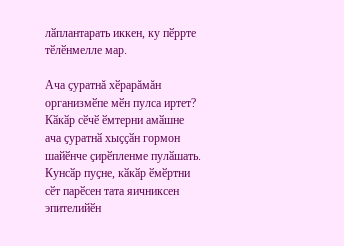лӑплантарать иккен, ку пӗррте тӗлӗнмелле мар.

Ача ҫуратнă хӗрарăмăн организмӗпе мӗн пулса иртет? Кӑкӑр сӗчӗ ӗмтерни амӑшне ача ҫуратнӑ хыҫҫӑн гормон шайӗнче ҫирӗпленме пулӑшать. Кунсӑр пуҫне, кӑкӑр ӗмӗртни сӗт парӗсен тата яичниксен эпителийӗн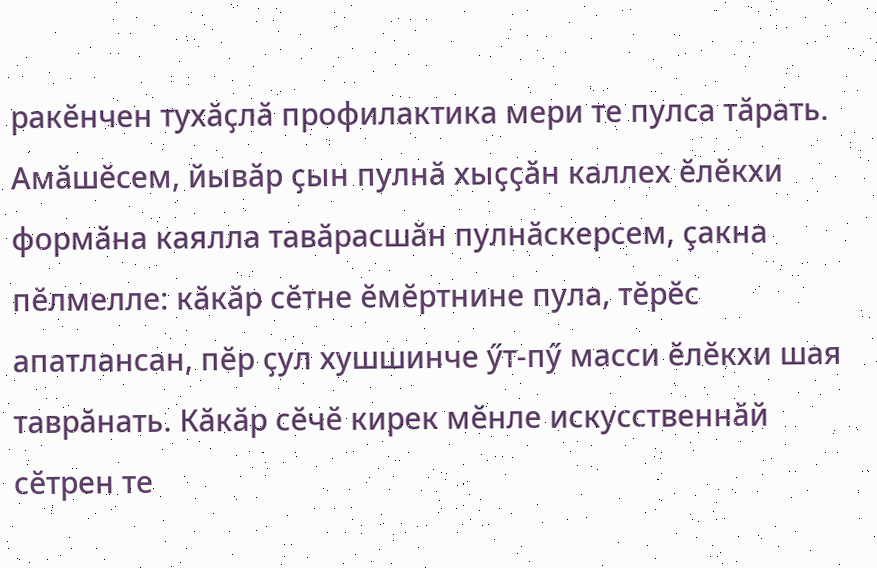ракӗнчен тухӑҫлӑ профилактика мери те пулса тӑрать. Амӑшӗсем, йывӑр ҫын пулнӑ хыҫҫӑн каллех ӗлӗкхи формӑна каялла тавӑрасшӑн пулнӑскерсем, çакна пӗлмелле: кӑкӑр сӗтне ӗмӗртнине пула, тӗрӗс апатлансан, пӗр ҫул хушшинче ӳт-пӳ масси ӗлӗкхи шая таврăнать. Кӑкӑр сӗчӗ кирек мӗнле искусственнӑй сӗтрен те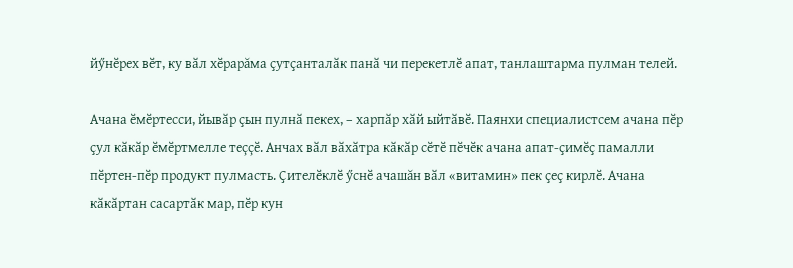йӳнӗрех вӗт, ку вӑл хӗрарăма ҫутҫанталӑк панӑ чи перекетлӗ апат, танлаштарма пулман телей.

Ачана ӗмӗртесси, йывӑр ҫын пулнӑ пекех, – харпӑр хӑй ыйтӑвӗ. Паянхи специалистсем ачана пӗр ҫул кӑкӑр ӗмӗртмелле теççӗ. Анчах вӑл вӑхӑтра кӑкӑр сӗтӗ пӗчӗк ачана апат-ҫимӗҫ памалли пӗртен-пӗр продукт пулмасть. Ҫителӗклӗ ӳснӗ ачашăн вӑл «витамин» пек ҫеҫ кирлӗ. Ачана кӑкӑртан сасартӑк мар, пӗр кун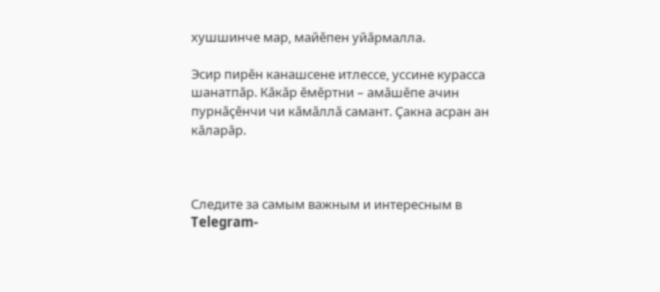хушшинче мар, майӗпен уйӑрмалла.

Эсир пирӗн канашсене итлессе, уссине курасса шанатпӑр. Кӑкӑр ӗмӗртни – амӑшӗпе ачин пурнӑҫӗнчи чи кӑмӑллӑ самант. Ҫакна асран ан кăларăр.



Следите за самым важным и интересным в Telegram-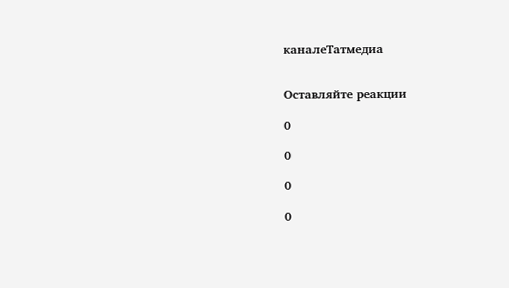каналеТатмедиа


Оставляйте реакции

0

0

0

0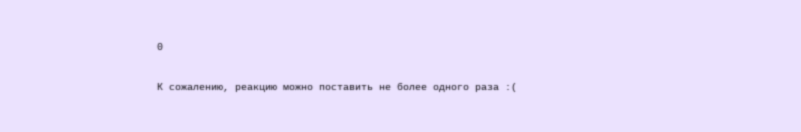0

К сожалению, реакцию можно поставить не более одного раза :(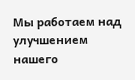Мы работаем над улучшением нашего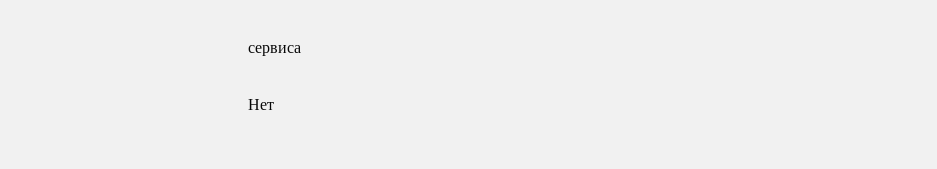сервиса

Нет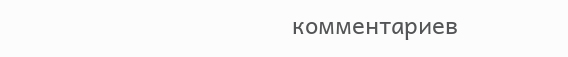комментариев